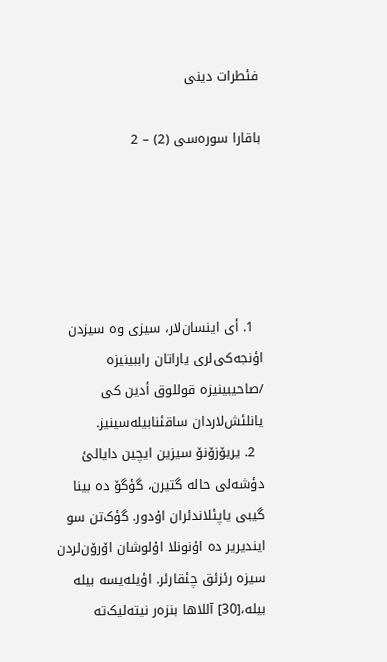فئطرات دینی

باقارا سورەسی (2) – 2





  1. أی اینسان‌لار، سیزی وە سیزدن اؤنجەکی‌لری یاراتان راببینیزە /صاحیبینیزە قوللوق أدین کی یانلئش‌لاردان ساقئنابیلەسینیز.
  2. یریۆزۆنۆ سیزین ایچین دایالئ دؤشەلی حالە گتیرن، گؤگۆ دە بینا گیبی یاپئلاندئران اۇدور. گؤک‌تن سو ایندیریر دە اۇنونلا اۇلوشان اۆرۆن‌لردن سیزە رئزئق چئقارئر. اؤیلەیسە بیلە بیلە،[30] آللاها بنزەر نیتەلیک‌تە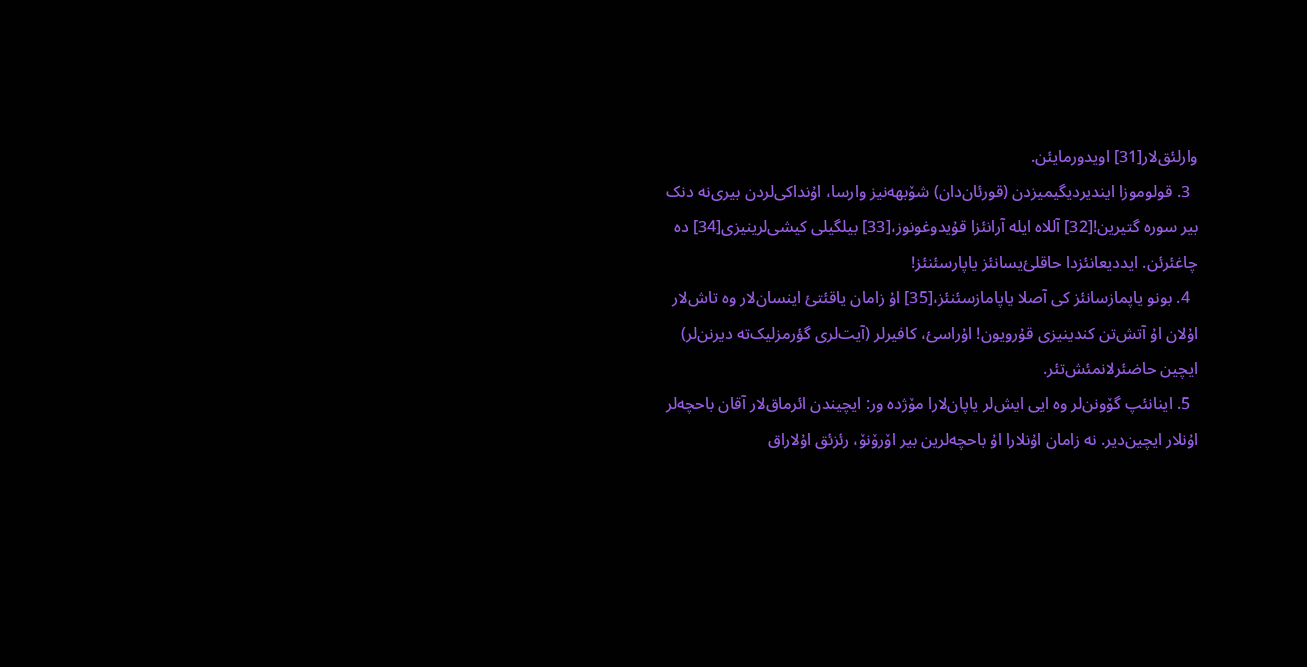وارلئق‌لار[31] اویدورمایئن.
  3. قولوموزا ایندیردیگیمیزدن (قورئان‌دان) شۆبهەنیز وارسا، اۇنداکی‌لردن بیری‌نە دنک بیر سورە گتیرین![32] آللاە ایلە آرانئزا قۇیدوغونوز،[33] بیلگیلی کیشی‌لرینیزی[34] دە چاغئرئن. ایددیعانئزدا حاقلئ‌یسانئز یاپارسئنئز!
  4. بونو یاپمازسانئز کی آصلا یاپامازسئنئز،[35] اۇ زامان یاقئتئ اینسان‌لار وە تاش‌لار اۇلان اۇ آتش‌تن کندینیزی قۇرویون! اۇراسئ، کافیرلر (آیت‌لری گؤرمزلیک‌تە دیرنن‌لر) ایچین حاضئرلانمئش‌تئر.
  5. اینانئپ گۆونن‌لر وە ایی ایش‌لر یاپان‌لارا مۆژدە ور: ایچیندن ائرماق‌لار آقان باحچەلر اۇنلار ایچین‌دیر. نە زامان اۇنلارا اۇ باحچەلرین بیر اۆرۆنۆ، رئزئق اۇلاراق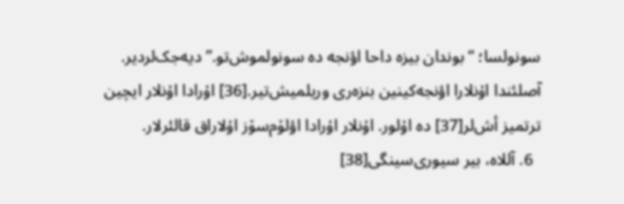سونولسا؛ “بوندان بیزە داحا اؤنجە دە سونولموش‌تو.” دیەجک‌لردیر. آصلئندا اۇنلارا اؤنجەکینین بنزەری وریلمیش‌تیر.[36] اۇرادا اۇنلار ایچین ترتمیز أش‌لر[37] دە اۇلور. اۇنلار اۇرادا اؤلۆم‌سۆز اۇلاراق قالئرلار.
  6. آللاە، بیر سیوری‌سینگی[38]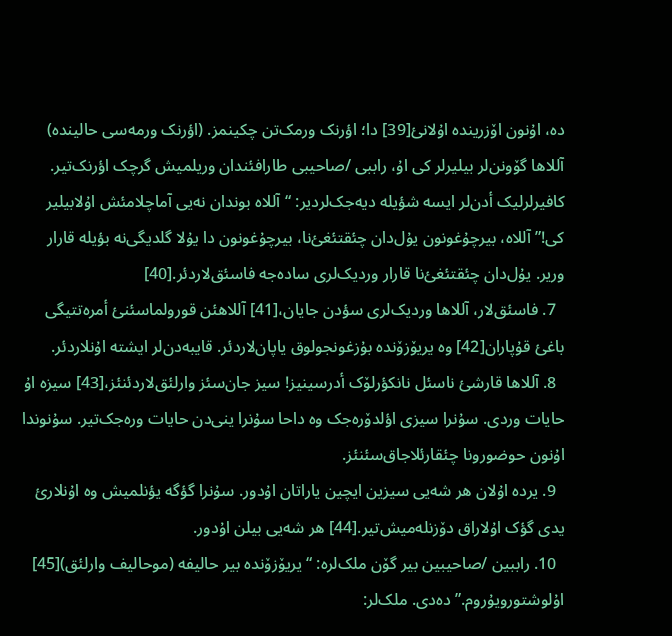دە، اۇنون اۆزریندە اۇلانئ[39] دا؛ اؤرنک ورمک‌تن چکینمز. (اؤرنک ورمەسی حالیندە) آللاها گۆونن‌لر بیلیرلر کی اۇ، راببی /صاحیبی طارافئندان وریلمیش گرچک اؤرنک‌تیر. کافیرلرلیک أدن‌لر ایسە شؤیلە دیەجک‌لردیر: “آللاە بوندان نەیی آماچلامئش اۇلابیلیر کی!” آللاە، بیرچۇغونون یۇل‌دان چئقتئغئ‌نا، بیرچۇغونون دا یۇلا گلدیگی‌نە بؤیلە قارار وریر. یۇل‌دان چئقتئغئ‌نا قارار وردیک‌لری سادەجە فاسئق‌لاردئر.[40]
  7. فاسئق‌لار، آللاها وردیک‌لری سؤدن جایان،[41] آللاهئن قورولماسئنئ أمرەتتیگی باغئ قۇپاران[42] وە یریۆزۆندە بۇزغونجولوق یاپان‌لاردئر. قایبەدن‌لر ایشتە اۇنلاردئر.
  8. آللاها قارشئ ناسئل نانکؤرلۆک أدرسینیز! سیز جان‌سئز وارلئق‌لاردئنئز،[43] سیزە اۇ حایات وردی. سۇنرا سیزی اؤلدۆرەجک وە داحا سۇنرا ینی‌دن حایات ورەجک‌تیر. سۇنوندا اۇنون حوضورونا چئقارئلاجاق‌سئنئز.
  9. یردە اۇلان هر شەیی سیزین ایچین یاراتان اۇدور. سۇنرا گؤگە یؤنلمیش وە اۇنلارئ یدی گؤک اۇلاراق دۆزنلەمیش‌تیر.[44] هر شەیی بیلن اۇدور.
  10. راببین /صاحیبین بیر گۆن ملک‌لرە: “یریۆزۆندە بیر حالیفە (موحالیف وارلئق)[45] اۇلوشتورویۇروم.” دەدی. ملک‌لر: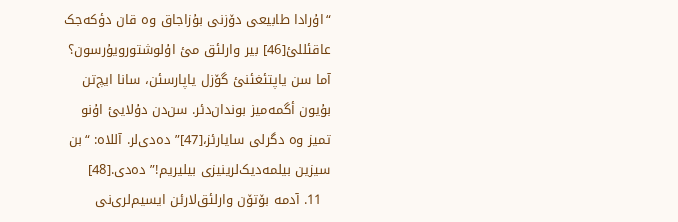“اۇرادا طابیعی دۆزنی بۇزاجاق وە قان دؤکەجک عاقئللئ[46] بیر وارلئق مئ اۇلوشتورویۇرسون؟ آما سن یاپتئغئنئ گۆزل یاپارسئن، سانا ایچ‌تن بۇیون أگمەمیز بوندان‌دئر. سن‌دن دۇلایئ اۇنو تمیز وە دگرلی سایارئز،[47]” دەدی‌لر. آللاە: “بن سیزین بیلمەدیک‌لرینیزی بیلیریم!” دەدی.[48]
  11. آدمە بۆتۆن وارلئق‌لارئن ایسیم‌لری‌نی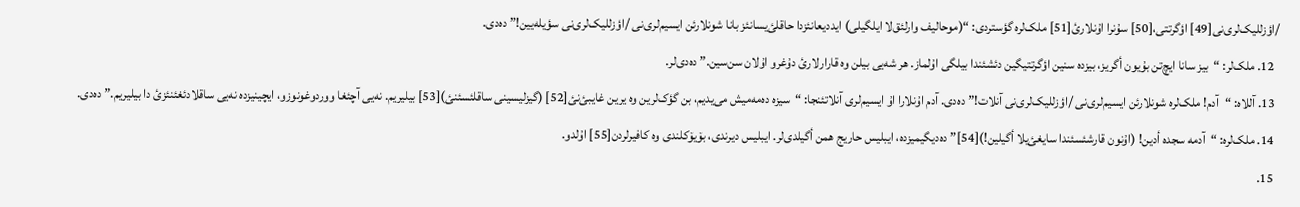/اؤزللیک‌لری‌نی[49] اؤگرتتی،[50] سۇنرا اۇنلارئ[51] ملک‌لرە گؤستردی: “(موحالیف وارلئق‌لا ایلگیلی) ایددیعانئزدا حاقلئ‌یسانئز بانا شونلارئن ایسیم‌لری‌نی /اؤزللیک‌لری‌نی سؤیلەیین!” دەدی.
  12. ملک‌لر: “بیز سانا ایچ‌تن بۇیون أگریز، بیزدە سنین اؤگرتتیگین دئشئندا بیلگی اۇلماز. هر شەیی بیلن وە قارارلارئ دۇغرو اۇلان سن‌سین.” دەدی‌لر.
  13. آللاە: “آدم! ملک‌لرە شونلارئن ایسیم‌لری‌نی /اؤزللیک‌لری‌نی آنلات!” دەدی. آدم اۇنلارا اۇ ایسیم‌لری آنلاتئنجا: “سیزە دەمەمیش می‌یدیم، بن گؤک‌لرین وە یرین غایبئ‌نئ[52] (گیزلیسینی ساقلئسئنئ)[53] بیلیریم. نەیی آچئغا ووردوغونوزو، ایچینیزدە نەیی ساقلادئغئنئزئ دا بیلیریم.” دەدی.
  14. ملک‌لرە: “آدمە سجدە أدین! (اۇنون قارشئسئندا سایغئ‌یلا أگیلین!)[54]” دەدیگیمیزدە، ایبلیس حاریج همن أگیلدی‌لر. ایبلیس دیرندی، بۆیۆکلندی وە کافیرلردن[55] اۇلدو.
  15.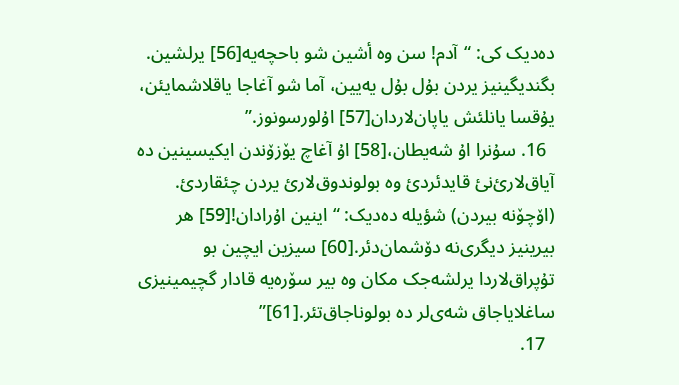دەدیک کی: “آدم! سن وە أشین شو باحچەیە[56] یرلشین. بگندیگینیز یردن بۇل بۇل یەیین، آما شو آغاجا یاقلاشمایئن، یۇقسا یانلئش یاپان‌لاردان[57] اۇلورسونوز.”
  16. سۇنرا اۇ شەیطان،[58] اۇ آغاچ یۆزۆندن ایکیسینین دە آیاق‌لارئ‌نئ قایدئردئ وە بولوندوق‌لارئ یردن چئقاردئ. (اۆچۆنە بیردن) شؤیلە دەدیک: “اینین اۇرادان![59] هر بیرینیز دیگری‌نە دۆشمان‌دئر.[60] سیزین ایچین بو تۇپراق‌لاردا یرلشەجک مکان وە بیر سۆرەیە قادار گچیمینیزی ساغلایاجاق شەی‌لر دە بولوناجاق‌تئر.[61]”
  17.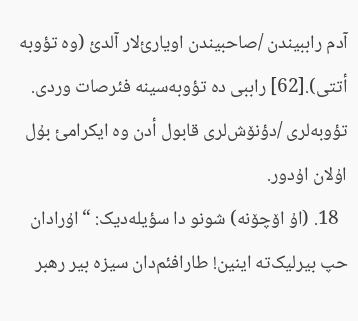آدم راببیندن /صاحبیندن اویارئ‌لار آلدئ (وە تؤوبە أتتی).[62] راببی دە تؤوبەسینە فئرصات وردی. تؤوبەلری /دؤنۆش‌لری قابول أدن وە ایکرامئ بۇل اۇلان اۇدور.
  18. (اۇ اۆچۆنە) شونو دا سؤیلەدیک: “اۇرادان حپ بیرلیک‌تە اینین! طارافئم‌دان سیزە بیر رهبر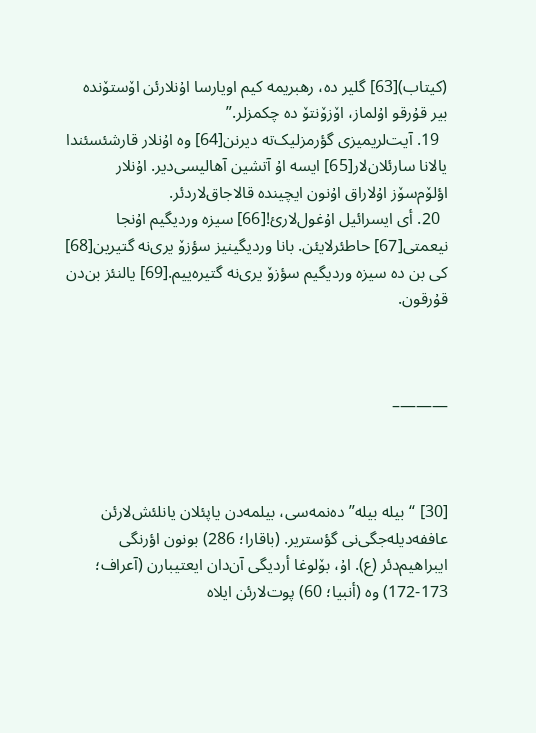(کیتاب)[63] گلیر دە، رهبریمە کیم اویارسا اۇنلارئن اۆستۆندە بیر قۇرقو اۇلماز، اۆزۆنتۆ دە چکمزلر.”
  19. آیت‌لریمیزی گؤرمزلیک‌تە دیرنن[64] وە اۇنلار قارشئسئندا یالانا سارئلان‌لار[65] ایسە اۇ آتشین آهالیسی‌دیر. اۇنلار اؤلۆم‌سۆز اۇلاراق اۇنون ایچیندە قالاجاق‌لاردئر.
  20. أی ایسرائیل اۇغول‌لارئ![66] سیزە وردیگیم اۇنجا نیعمتی[67] حاطئرلایئن. بانا وردیگینیز سؤزۆ یری‌نە گتیرین[68] کی بن دە سیزە وردیگیم سؤزۆ یری‌نە گتیرەییم.[69] یالنئز بن‌دن قۇرقون.



———–



[30] “بیلە بیلە” دەنمەسی، بیلمەدن یاپئلان یانلئش‌لارئن عاففەدیلەجگی‌نی گؤستریر. (باقارا؛ 286) بونون اؤرنگی ایبراهیم‌دئر (ع). اۇ، بۆلوغا أردیگی آن‌دان ایعتیبارن (آعراف؛ 173-172) وە (أنبیا؛ 60) پوت‌لارئن ایلاە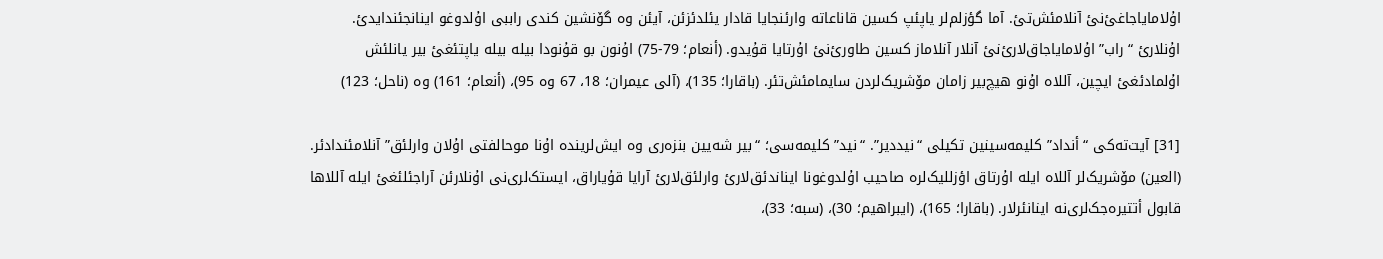اۇلامایاجاغئ‌نئ آنلامئش‌تئ. آما گؤزلم‌لر یاپئپ کسین قاناعاتە وارئنجایا قادار یئلدئزئن، آیئن وە گۆنشین کندی راببی اۇلدوغو اینانجئندایدئ. اۇنلارئ “راب” اۇلامایاجاق‌لارئ‌نئ آنلار آنلاماز کسین طاورئ‌نئ اۇرتایا قۇیدو. (أنعام؛ 79-75) اۇنون بو قۇنودا بیلە بیلە یاپتئغئ بیر یانلئش اۇلمادئغئ ایچین، آللاە اۇنو هیچ‌بیر زامان مۆشریک‌لردن سایمامئش‌تئر. (باقارا؛ 135)، (آلی عیمران؛ 18، 67 وە 95)، (أنعام؛ 161) وە (ناحل؛ 123)

[31] آیت‌تەکی “أنداد” کلیمەسینین تکیلی “نیددیر”. “نید” کلیمەسی؛ “بیر شەیین بنزەری وە ایش‌لریندە اۇنا موحالفتی اۇلان وارلئق” آنلامئندادئر. (العین) مۆشریک‌لر آللاە ایلە اۇرتاق اؤزللیک‌لرە صاحیب اۇلدوغونا ایناندئق‌لارئ وارلئق‌لارئ آرایا قۇیاراق، ایستک‌لری‌نی اۇنلارئن آراجئلئغئ ایلە آللاها قابول أتتیرەجک‌لری‌نە اینانئرلار. (باقارا؛ 165)، (ایبراهیم؛ 30)، (سبە؛ 33)،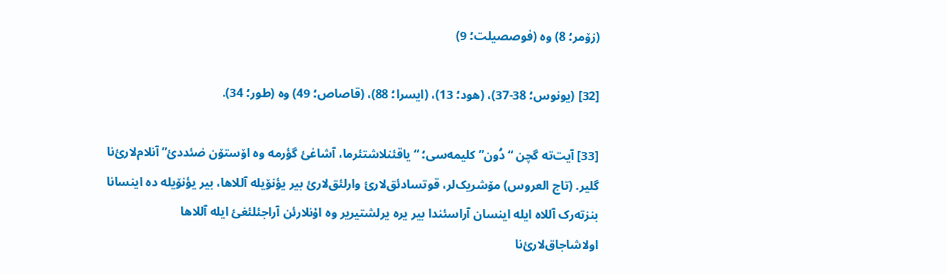(زۆمر؛ 8) وە (فوصصیلت؛ 9)

[32] (یونوس؛ 38-37)، (هود؛ 13)، (ایسرا؛ 88)، (قاصاص؛ 49) وە (طور؛ 34).

[33] آیت‌تە گچن “دُون” کلیمەسی؛ “یاقئنلاشتئرما، آشاغئ گؤرمە وە اۆستۆن ضئددئ” آنلام‌لارئ‌نا گلیر. (تاج العروس) مۆشریک‌لر، قوتسادئق‌لارئ وارلئق‌لارئ بیر یؤنۆیلە آللاها، بیر یؤنۆیلە دە اینسانا بنزتەرک آللاە ایلە اینسان آراسئندا بیر یرە یرلشتیریر وە اۇنلارئن آراجئلئغئ ایلە آللاها اولاشاجاق‌لارئ‌نا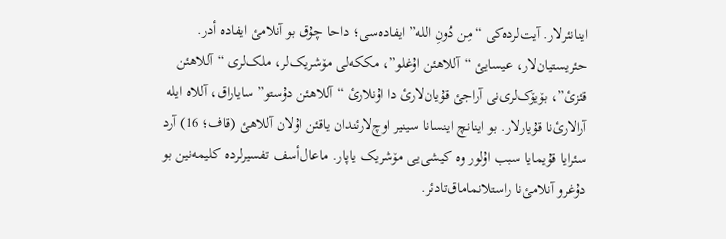اینانئرلار. آیت‌لردەکی “مِن دُونِ اللە” ایفادەسی؛ داحا چۇق بو آنلامئ ایفادە أدر. حئریستیان‌لار، عیسایئ “آللاهئن اۇغلو”، مککەلی مۆشریک‌لر، ملک‌لری “آللاهئن قئزئ”، بۆیۆک‌لری‌نی آراجئ قۇیان‌لارئ دا اۇنلارئ “آللاهئن دۇستو” سایاراق، آللاە ایلە آرالارئ‌نا قۇیارلار. بو اینانچ اینسانا سینیر اوچ‌لارئندان یاقئن اۇلان آللاهئ (قاف؛ 16) آرد سئرایا قۇیمایا سبب اۇلور وە کیشی‌یی مۆشریک یاپار. ماعال‌أسف تفسیرلردە کلیمەنین بو دۇغرو آنلامئ‌نا راستلانماماق‌تادئر.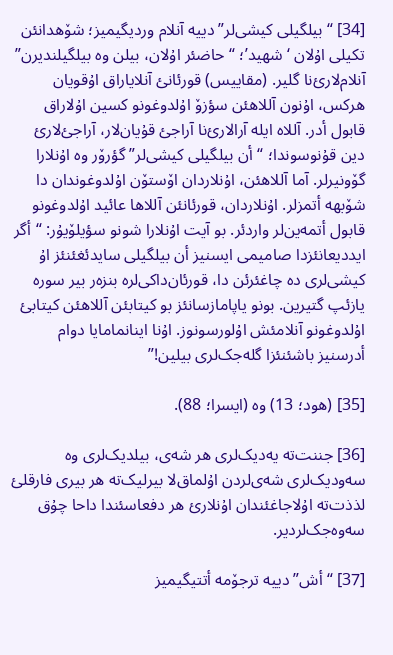[34] “بیلگیلی کیشی‌لر” دییە آنلام وردیگیمیز؛ شۆهدانئن تکیلی اۇلان ‘شهید’؛ “حاضئر اۇلان، بیلن وە بیلگیلندیرن” آنلام‌لارئ‌نا گلیر. (مقاییس) قورئانئ آنلایاراق اۇقویان هرکس، اۇنون آللاهئن سؤزۆ اۇلدوغونو کسین اۇلاراق قابول أدر. آللاە ایلە آرالارئ‌نا آراجئ قۇیان‌لار، آراجئ‌لارئ دین قۇنوسوندا؛ “أن بیلگیلی کیشی‌لر” گؤرۆر وە اۇنلارا گۆونیرلر. آما آللاهئن، اۇنلاردان اۆستۆن اۇلدوغوندان دا شۆبهە أتمزلر. اۇنلاردان، قورئانئن آللاها عائید اۇلدوغونو قابول أتمەین‌لر واردئر. بو آیت اۇنلارا شونو سؤیلۆیۇر: “أگر ایددیعانئزدا صامیمی ایسنیز أن بیلگیلی سایدئغئنئز اۇ کیشی‌لری دە چاغئرئن دا، قورئان‌داکی‌لرە بنزەر بیر سورە یازئپ گتیرین. بونو یاپامازسانئز بو کیتابئن آللاهئن کیتابئ اۇلدوغونو آنلامئش اۇلورسونوز. اۇنا اینانمامایا دوام أدرسنیز باشئنئزا گلەجک‌لری بیلین!”

[35] (هود؛ 13) وە (ایسرا؛ 88).

[36] جننت‌تە یەدیک‌لری هر شەی، بیلدیک‌لری وە سەودیک‌لری شەی‌لردن اۇلماق‌لا بیرلیک‌تە هر بیری فارقلئ لذذت‌تە اۇلاجاغئندان اۇنلارئ هر دفعاسئندا داحا چۇق سەوەجک‌لردیر.

[37] “أش” دییە ترجۆمە أتتیگیمیز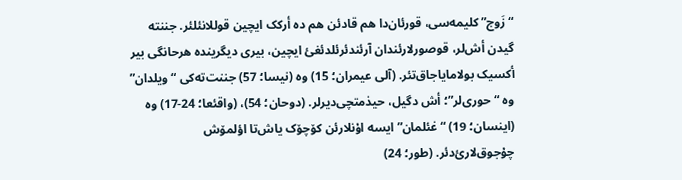“زَوج” کلیمەسی، قورئان‌دا هم قادئن هم دە أرکک ایچین قوللانئلئر. جننتە گیدن أش‌لر، قوصورلارئندان آرئندئرئلدئغئ ایچین، بیری دیگریندە هرحانگی بیر أکسیک بولامایاجاق‌تئر. (آلی عیمران؛ 15) وە (نیسا؛ 57) جننت‌تەکی “ویلدان” وە “حوری‌لر”؛ أش دگیل، حیذمتچی‌دیرلر. (دوحان؛ 54)، (واقئعا؛ 24-17) وە (اینسان؛ 19) “غئلمان” ایسە اۇنلارئن کۆچۆک یاش‌تا اؤلمۆش چۇجوق‌لارئ‌دئر. (طور؛ 24)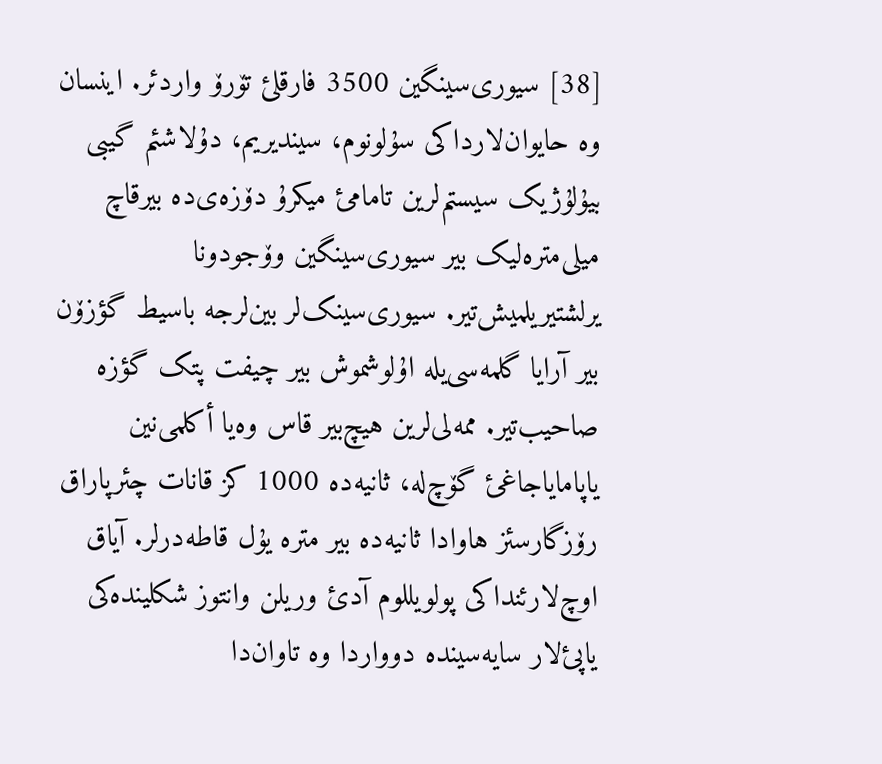[38] سیوری‌سینگین 3500 فارقلئ تۆرۆ واردئر. اینسان وە حایوان‌لارداکی سۇلونوم، سیندیریم، دۇلاشئم گیبی بیۇلۇژیک سیستم‌لرین تامامئ میکرۇ دۆزەی‌دە بیرقاچ میلی‌مترەلیک بیر سیوری‌سینگین وۆجودونا یرلشتیریلمیش‌تیر. سیوری‌سینک‌لر بین‌لرجە باسیط گؤزۆن بیر آرایا گلمەسی‌یلە اۇلوشموش بیر چیفت پتک گؤزە صاحیب‌تیر. ممەلی‌لرین هیچ‌بیر قاس وەیا أکلمی‌نین یاپامایاجاغئ گۆچ‌لە، ثانیەدە 1000 کز قانات چئرپاراق رۆزگارسئز هاوادا ثانیەدە بیر مترە یۇل قاطەدرلر. آیاق اوچ‌لارئنداکی پولویللوم آدئ وریلن وانتوز شکلیندەکی یاپئ‌لار سایەسیندە دوواردا وە تاوان‌دا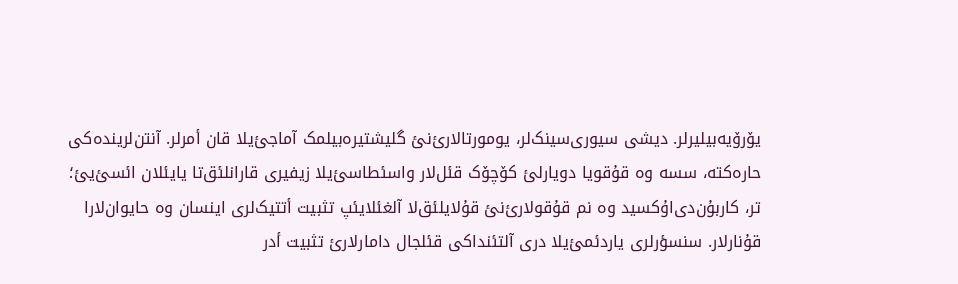یۆرۆیەبیلیرلر. دیشی سیوری‌سینک‌لر، یومورتالارئ‌نئ گلیشتیرەبیلمک آماجئ‌یلا قان أمرلر. آنتن‌لریندەکی حارەکتە، سسە وە قۇقویا دویارلئ کۆچۆک قئل‌لار واسئطاسئ‌یلا زیفیری قارانلئق‌تا یایئلان ائسئ‌یئ؛ تر، کاربۇن‌دی‌اۇکسید وە نم قۇقولارئ‌نئ قۇلایلئق‌لا آلغئلایئپ تثبیت أتتیک‌لری اینسان وە حایوان‌لارا قۇنارلار. سنسؤرلری یاردئمئ‌یلا دری آلتئنداکی قئلجال دامارلارئ تثبیت أدر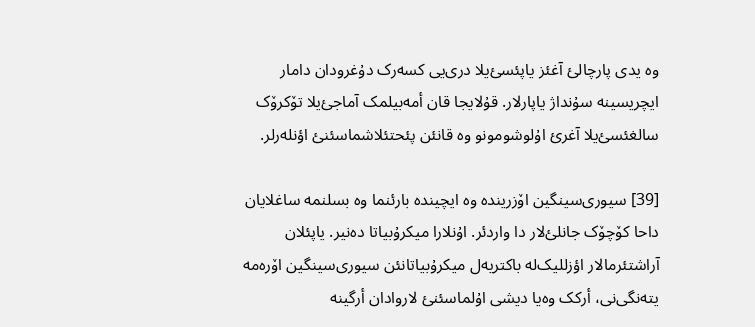وە یدی پارچالئ آغئز یاپئسئ‌یلا دری‌یی کسەرک دۇغرودان دامار ایچریسینە سۇنداژ یاپارلار. قۇلایجا قان أمەبیلمک آماجئ‌یلا تۆکرۆک سالغئسئ‌یلا آغرئ اۇلوشومونو وە قانئن پئحتئلاشماسئنئ اؤنلەرلر.

[39] سیوری‌سینگین اۆزریندە وە ایچیندە بارئنما وە بسلنمە ساغلایان داحا کۆچۆک جانلئ‌لار دا واردئر. اۇنلارا میکرۇبیاتا دەنیر. یاپئلان آراشتئرمالار اؤزللیک‌لە باکتریەل میکرۇبیاتانئن سیوری‌سینگین اۆرەمە یتەنگی‌نی، أرکک وەیا دیشی اۇلماسئنئ لاروادان أرگینە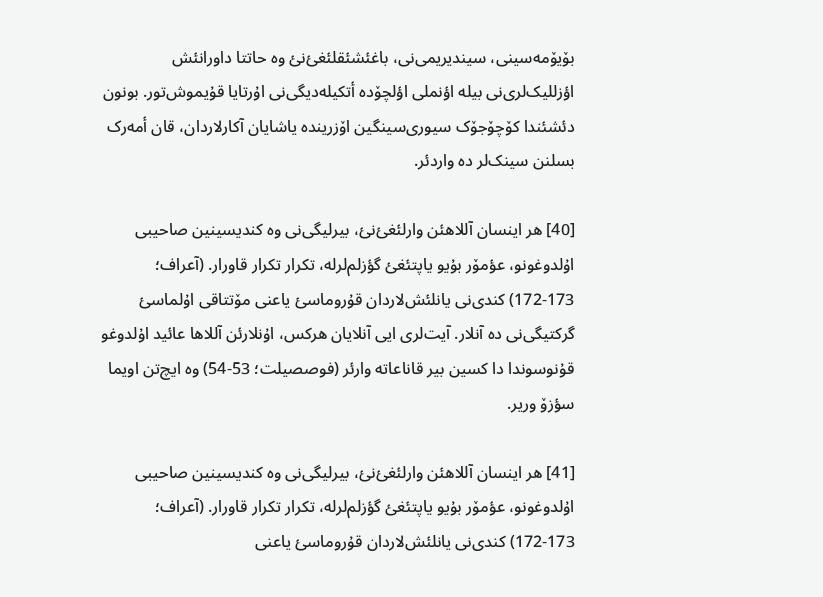بۆیۆمەسینی، سیندیریمی‌نی، باغئشئقلئغئ‌نئ وە حاتتا داورانئش اؤزللیک‌لری‌نی بیلە اؤنملی اؤلچۆدە أتکیلەدیگی‌نی اۇرتایا قۇیموش‌تور. بونون دئشئندا کۆچۆجۆک سیوری‌سینگین اۆزریندە یاشایان آکارلاردان، قان أمەرک بسلنن سینک‌لر دە واردئر.

[40] هر اینسان آللاهئن وارلئغئ‌نئ، بیرلیگی‌نی وە کندیسینین صاحیبی اۇلدوغونو، عؤمۆر بۇیو یاپتئغئ گؤزلم‌لرلە، تکرار تکرار قاورار. (آعراف؛ 173-172) کندی‌نی یانلئش‌لاردان قۇروماسئ یاعنی مۆتتاقی اۇلماسئ گرکتیگی‌نی دە آنلار. آیت‌لری ایی آنلایان هرکس، اۇنلارئن آللاها عائید اۇلدوغو قۇنوسوندا دا کسین بیر قاناعاتە وارئر (فوصصیلت؛ 53-54) وە ایچ‌تن اویما سؤزۆ وریر.

[41] هر اینسان آللاهئن وارلئغئ‌نئ، بیرلیگی‌نی وە کندیسینین صاحیبی اۇلدوغونو، عؤمۆر بۇیو یاپتئغئ گؤزلم‌لرلە، تکرار تکرار قاورار. (آعراف؛ 173-172) کندی‌نی یانلئش‌لاردان قۇروماسئ یاعنی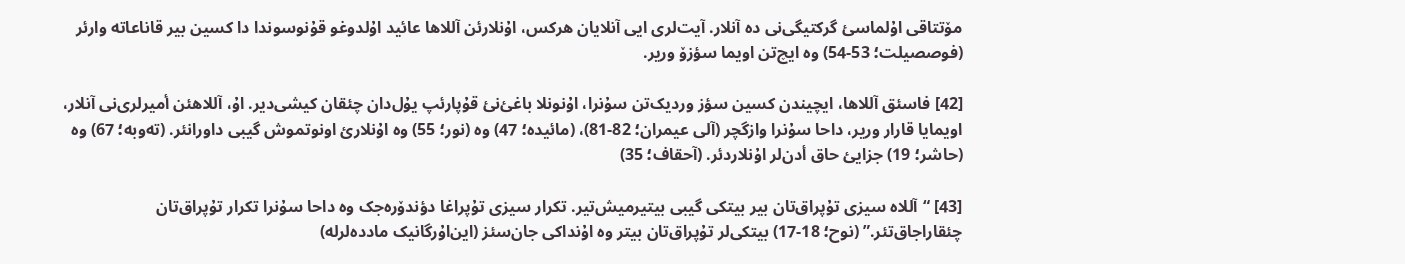مۆتتاقی اۇلماسئ گرکتیگی‌نی دە آنلار. آیت‌لری ایی آنلایان هرکس، اۇنلارئن آللاها عائید اۇلدوغو قۇنوسوندا دا کسین بیر قاناعاتە وارئر (فوصصیلت؛ 53-54) وە ایچ‌تن اویما سؤزۆ وریر.

[42] فاسئق آللاها، ایچیندن کسین سؤز وردیک‌تن سۇنرا، اۇنونلا باغئ‌نئ قۇپارئپ یۇل‌دان چئقان کیشی‌دیر. اۇ، آللاهئن أمیرلری‌نی آنلار، اویمایا قارار وریر، داحا سۇنرا وازگچر (آلی عیمران؛ 82-81)، (مائیدە؛ 47) وە (نور؛ 55) وە اۇنلارئ اونوتموش گیبی داورانئر. (تەوبە؛ 67) وە (حاشر؛ 19) جزایئ حاق أدن‌لر اۇنلاردئر. (آحقاف؛ 35)

[43] “آللاە سیزی تۇپراق‌تان بیر بیتکی گیبی بیتیرمیش‌تیر. تکرار سیزی تۇپراغا دؤندۆرەجک وە داحا سۇنرا تکرار تۇپراق‌تان چئقاراجاق‌تئر.” (نوح؛ 18-17) بیتکی‌لر تۇپراق‌تان بیتر وە اۇنداکی جان‌سئز (این‌اۇرگانیک ماددەلرلە)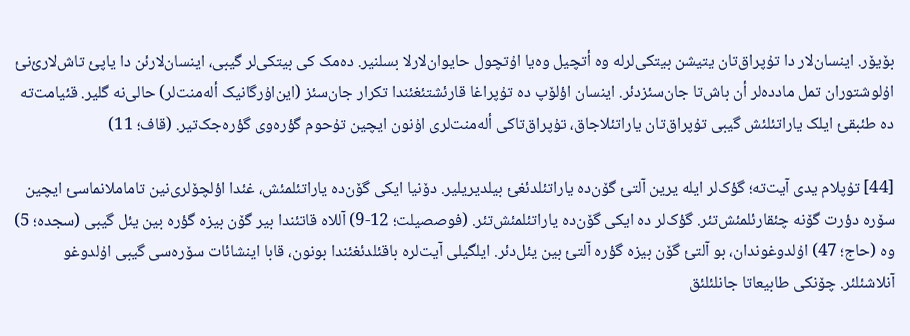بۆیۆر. اینسان‌لار دا تۇپراق‌تان یتیشن بیتکی‌لرلە وە أتچیل وەیا اۇتچول حایوان‌لارلا بسلنیر. دەمک کی بیتکی‌لر گیبی، اینسان‌لارئن دا یاپئ تاش‌لارئ‌نئ اۇلوشتوران تمل ماددەلر أن باش‌تا جان‌سئزدئر. اینسان اؤلۆپ دە تۇپراغا قارئشتئغئندا تکرار جان‌سئز (این‌اۇرگانیک ألەمنت‌لر) حالی‌نە گلیر. قئیامت‌تە دە طئبقئ ایلک یاراتئلئش گیبی تۇپراق‌تان یاراتئلاجاق، تۇپراق‌تاکی ألەمنت‌لری اۇنون ایچین تۇحوم گؤرەوی گؤرەجک‌تیر. (قاف؛ 11)

[44] تۇپلام یدی آیت‌تە؛ گؤک‌لر ایلە یرین آلتئ گۆن‌دە یاراتئلدئغئ بیلدیریلیر. دۆنیا ایکی گۆن‌دە یاراتئلمئش، غئدا اؤلچۆلری‌نین تاماملانماسئ ایچین سۆرە دؤرت گۆنە چئقارئلمئش‌تئر. گؤک‌لر دە ایکی گۆن‌دە یاراتئلمئش‌تئر. (فوصصیلت؛ 12-9) آللاە قاتئندا بیر گۆن بیزە گؤرە بین یئل گیبی (سجدە؛ 5) وە (حاج؛ 47) اۇلدوغوندان، بو آلتئ گۆن بیزە گؤرە آلتئ بین یئل‌دئر. ایلگیلی آیت‌لرە باقئلدئغئندا بونون، قابا اینشائات سۆرەسی گیبی اۇلدوغو آنلاشئلئر. چۆنکی طابیعاتا جانلئلئق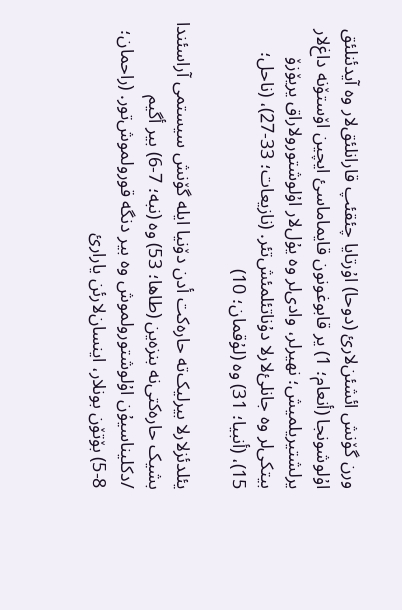ورن گۆنش ائشئن‌لارئ (دوحا) اۇرتایا چئقئپ قارانلئق‌لار وە آیدئنلئق اۇلوشونجا (أنعام؛ 1) یر قابوغونون قایماماسئ ایچین اۆستۆنە داغ‌لار یرلشتیریلمیش؛ نهیرلر، وادی‌لر وە یۇل‌لار اۇلوشتورولاراق یریۆزۆ بیتکی‌لر وە جانلئ‌لارلا دۇناتئلمئش‌تئر. (نازیعات؛ 33-27)، (ناحل؛ 15)، (أنبیا؛ 31) وە (لۇقمان؛ 10)

یئلدئزلارلا بیرلیک‌تە حارەکت أدن دۆنیا ایلە گۆنش سیستمی آراسئندا بشیک حارەکتی‌نە بنزەین (طاها؛ 53) وە (نبە؛ 7-6) بیر أگیم /دکلیناسیۇن اۇلوشتورولموش وە بیر دنگە قورولموش‌تور. (راحمان؛ 8-5) بۆتۆن بونلار، اینسان‌لارئن یارارئ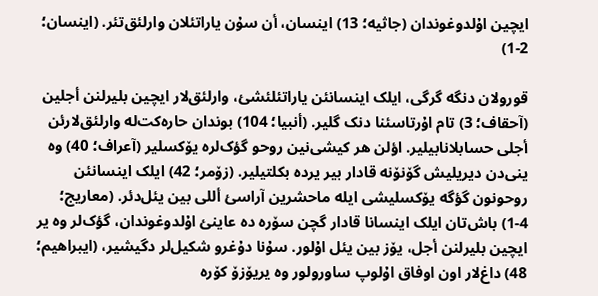ایچین اۇلدوغوندان (جاثیە؛ 13) اینسان، أن سۇن یاراتئلان وارلئق‌تئر. (اینسان؛ 2-1)

قورولان دنگە گرگی، ایلک اینسانئن یاراتئلئشئ، وارلئق‌لار ایچین بلیرلنن أجلین (آحقاف؛ 3) تام اۇرتاسئنا دنک گلیر. (أنبیا؛ 104) بوندان حارەکت‌لە وارلئق‌لارئن أجلی حسابلانابیلیر. اؤلن هر کیشی‌نین روحو گؤک‌لرە یۆکسلیر (آعراف؛ 40) وە ینی‌دن دیریلیش گۆنۆنە قادار بیر یردە بکلتیلیر. (زۆمر؛ 42) ایلک اینسانئن روحونون گؤگە یۆکسلیشی ایلە ماحشرین آراسئ أللی بین یئل‌دئر. (معاریج؛ 4-1) باش‌تان ایلک اینسانا قادار گچن سۆرە دە عاینئ اۇلدوغوندان، گؤک‌لر وە یر ایچین بلیرلنن أجل، یۆز بین یئل اۇلور. سۇنا دۇغرو شکیل‌لر دگیشیر، (ایبراهیم؛ 48) داغ‌لار اون اوفاق اۇلوپ ساورولور وە یریۆزۆ کۆرە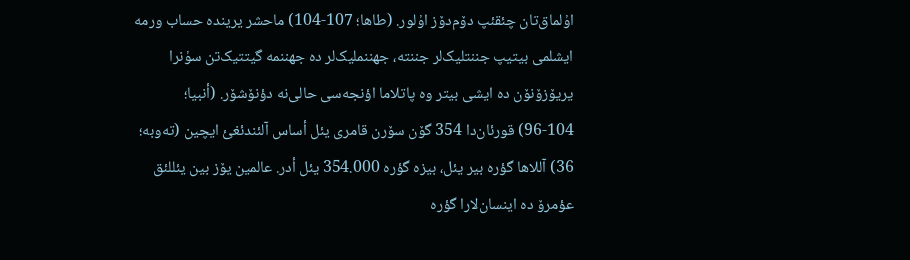اۇلماق‌تان چئقئپ دۆم‌دۆز اۇلور. (طاها؛ 107-104) ماحشر یریندە حساب ورمە ایشلمی بیتیپ جننتلیک‌لر جننتە، جهننملیک‌لر دە جهننمە گیتتیک‌تن سۇنرا یریۆزۆنۆن دە ایشی بیتر وە پاتلاما اؤنجەسی حالی‌نە دؤنۆشۆر. (أنبیا؛ 104-96) قورئان‌دا 354 گۆن سۆرن قامری یئل أساس آلئندئغئ ایچین (تەوبە؛ 36) آللاها گؤرە بیر یئل، بیزە گؤرە 354.000 یئل أدر. عالمین یۆز بین یئللئق عؤمرۆ دە اینسان‌لارا گؤرە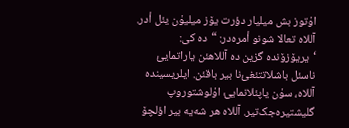اۇتوز بش میلیار دؤرت یۆز میلیۇن یئل أدر. آللاە تعالا شونو أمرەدر: “دە کی: ‘یریۆزۆندە گزین دە آللاهئن یاراتمایئ ناسئل باشلاتتئغئ‌نا بیر باقئن. ایلریسیندە آللاە، سۇن یاپئلانمایئ اۇلوشتوروپ گلیشتیرەجک‌تیر. آللاە هر شەیە بیر اؤلچۆ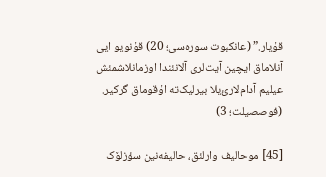قۇیار.” (عانکبوت سورەسی؛ 20) قۇنویو ایی آنلاماق ایچین آیت‌لری آلانئندا اوزمانلاشمئش عیلیم آدام‌لارئ‌یلا بیرلیک‌تە اۇقوماق گرکیر. (فوصصیلت؛ 3)

[45] موحالیف وارلئق، حالیفەنین سؤزلۆک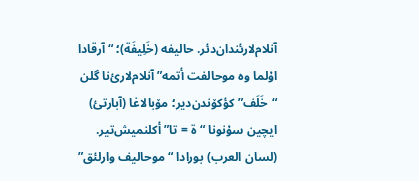آنلام‌لارئندان‌دئر. حالیفە (خَلِیفَة)؛ “آرقادا اۇلما وە موحالفت أتمە” آنلام‌لارئ‌نا گلن “خَلَف” کؤکۆندن‌دیر؛ مۆبالاغا (آبارتئ) ایچین سۇنونا “ة = تا” أکلنمیش‌تیر. (لسان العرب) بورادا “موحالیف وارلئق”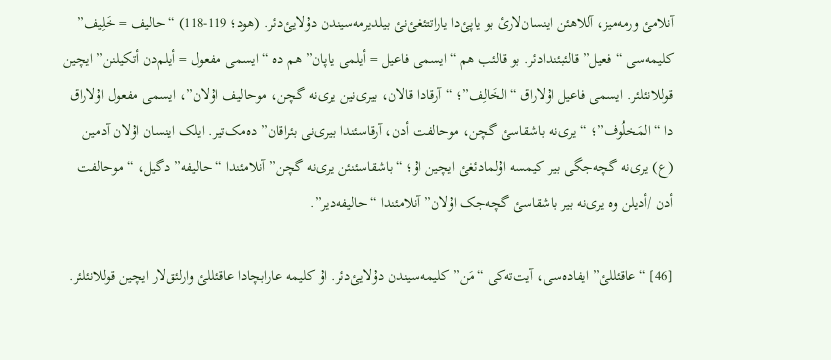آنلامئ ورمەمیز، آللاهئن اینسان‌لارئ بو یاپئ‌دا یاراتتئغئ‌نئ بیلدیرمەسیندن دۇلایئ‌دئر. (هود؛ 119-118) “حالیف = خَلِیف” کلیمەسی “فعیل” قالئبئندادئر. بو قالئب هم “ایسمی فاعیل = أیلمی یاپان” هم دە “ایسمی مفعول = أیلم‌دن أتکیلنن” ایچین قوللانئلئر. ایسمی فاعیل اۇلاراق “الخَالِف”؛ “آرقادا قالان، بیری‌نین یری‌نە گچن، موحالیف اۇلان”، ایسمی مفعول اۇلاراق دا “المَخلُوف”؛ “یری‌نە باشقاسئ گچن، موحالفت أدن، آرقاسئندا بیری‌نی بئراقان” دەمک‌تیر. ایلک اینسان اۇلان آدمین (ع) یری‌نە گچەجگی بیر کیمسە اۇلمادئغئ ایچین اۇ؛ “باشقاسئنئن یری‌نە گچن” آنلامئندا “حالیفە” دگیل، “موحالفت أدن /أدیلن وە یری‌نە بیر باشقاسئ گچەجک اۇلان” آنلامئندا “حالیفەدیر”.

[46] “عاقئللئ” ایفادەسی، آیت‌تەکی “مَن” کلیمەسیندن دۇلایئ‌دئر. اۇ کلیمە عارابچادا عاقئللئ وارلئق‌لار ایچین قوللانئلئر.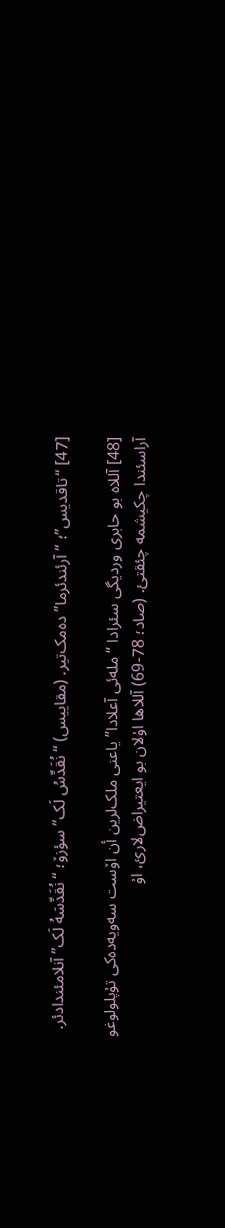[47] “تاقدیس”؛ “آرئندئرما” دەمک‌تیر. (مقاییس) “نُقَدِّسُ لَک” سؤزۆ؛ “نُقَدِّسَەُ لَک” آنلامئندادئر.

[48] آللاە بو حابری وردیگی سئرادا “ملەئی آعلادا” یاعنی ملک‌لرین أن اۆست سەویەدەکی تۇپلولوغو آراسئندا چکیشمە چئقتئ. (صاد؛ 78-69) آللاها اۇلان بو ایعتیراض‌لارئ، اۇ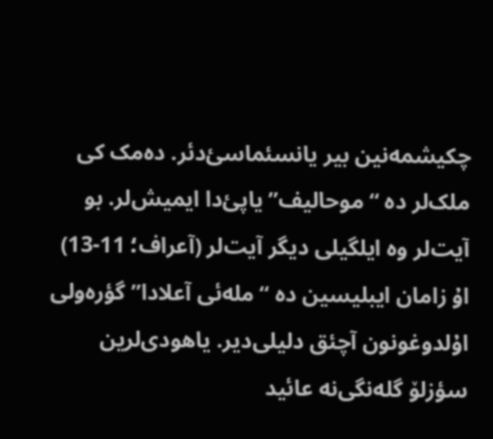چکیشمەنین بیر یانسئماسئ‌دئر. دەمک کی ملک‌لر دە “موحالیف” یاپئ‌دا ایمیش‌لر. بو آیت‌لر وە ایلگیلی دیگر آیت‌لر (آعراف؛ 11-13) اۇ زامان ایبلیسین دە “ملەئی آعلادا” گؤرەولی اۇلدوغونون آچئق دلیلی‌دیر. یاهودی‌لرین سؤزلۆ گلەنگی‌نە عائید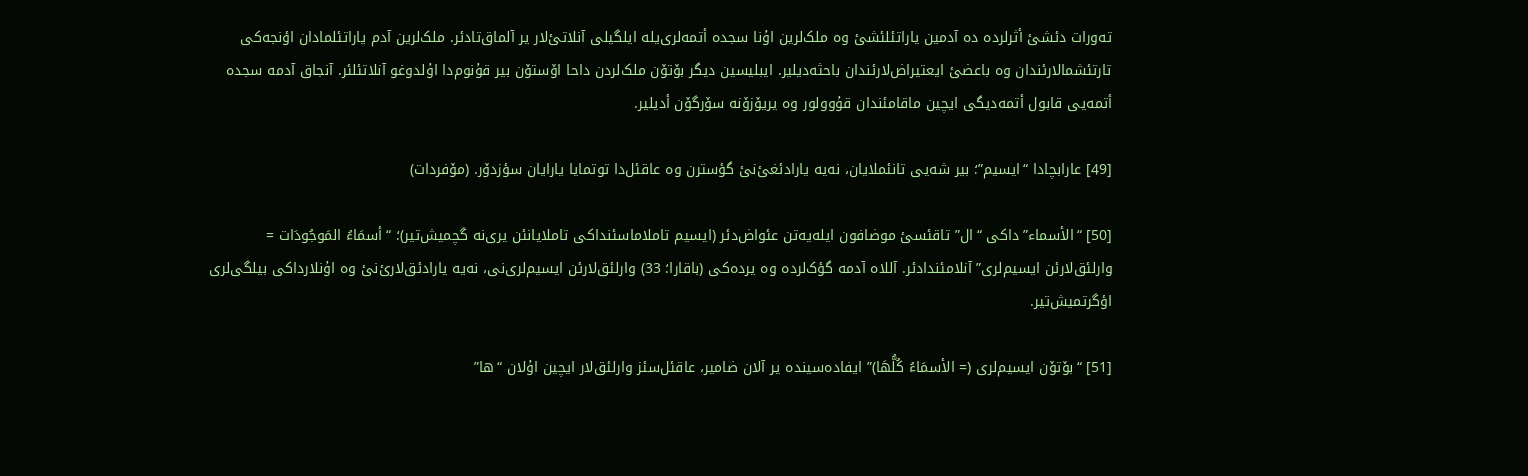تەورات دئشئ أثرلردە دە آدمین یاراتئلئشئ وە ملک‌لرین اۇنا سجدە أتمەلری‌یلە ایلگیلی آنلاتئ‌لار یر آلماق‌تادئر. ملک‌لرین آدم یاراتئلمادان اؤنجەکی تارتئشمالارئندان وە باعضئ ایعتیراض‌لارئندان باحثەدیلیر. ایبلیسین دیگر بۆتۆن ملک‌لردن داحا اۆستۆن بیر قۇنوم‌دا اۇلدوغو آنلاتئلئر. آنجاق آدمە سجدە أتمەیی قابول أتمەدیگی ایچین ماقامئندان قۇوولور وە یریۆزۆنە سۆرگۆن أدیلیر.

[49] عارابچادا “ایسیم”؛ بیر شەیی تانئملایان، نەیە یارادئغئ‌نئ گؤسترن وە عاقئل‌دا توتمایا یارایان سؤزدۆر. (مۆفردات)

[50] “الأسماء”داکی “ال” تاقئسئ موضافون ایلەیەتن عئواض‌دئر (ایسیم تاملاماسئنداکی تاملایانئن یری‌نە گچمیش‌تیر)؛ “أسمَاءُ المَوجُودَات = وارلئق‌لارئن ایسیم‌لری” آنلامئندادئر. آللاە آدمە گؤک‌لردە وە یردەکی (باقارا؛ 33) وارلئق‌لارئن ایسیم‌لری‌نی، نەیە یارادئق‌لارئ‌نئ وە اۇنلارداکی بیلگی‌لری اؤگرتمیش‌تیر.

[51] “بۆتۆن ایسیم‌لری (= الأسمَاءُ کُلُّهَا)” ایفادەسیندە یر آلان ضامیر، عاقئل‌سئز وارلئق‌لار ایچین اۇلان “ها”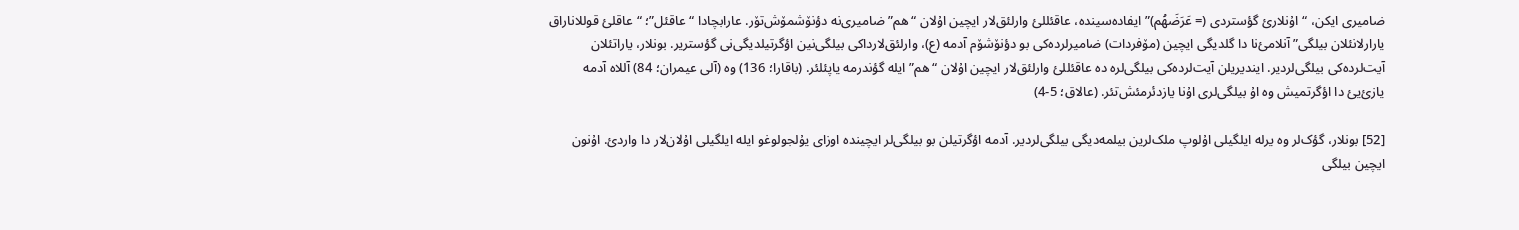ضامیری ایکن، “اۇنلارئ گؤستردی (= عَرَضَهُم)” ایفادەسیندە، عاقئللئ وارلئق‌لار ایچین اۇلان “هم” ضامیری‌نە دؤنۆشمۆش‌تۆر. عارابچادا “عاقئل”؛ “عاقلئ قوللاناراق یارارلانئلان بیلگی” آنلامئ‌نا دا گلدیگی ایچین (مۆفردات) ضامیرلردەکی بو دؤنۆشۆم آدمە (ع)، وارلئق‌لارداکی بیلگی‌نین اؤگرتیلدیگی‌نی گؤستریر. بونلار، یاراتئلان آیت‌لردەکی بیلگی‌لردیر. ایندیریلن آیت‌لردەکی بیلگی‌لرە دە عاقئللئ وارلئق‌لار ایچین اۇلان “هم” ایلە گؤندرمە یاپئلئر. (باقارا؛ 136) وە (آلی عیمران؛ 84) آللاە آدمە یازئ‌یئ دا اؤگرتمیش وە اۇ بیلگی‌لری اۇنا یازدئرمئش‌تئر. (عالاق؛ 5-4)

[52] بونلار، گؤک‌لر وە یرلە ایلگیلی اۇلوپ ملک‌لرین بیلمەدیگی بیلگی‌لردیر. آدمە اؤگرتیلن بو بیلگی‌لر ایچیندە اوزای یۇلجولوغو ایلە ایلگیلی اۇلان‌لار دا واردئ. اۇنون ایچین بیلگی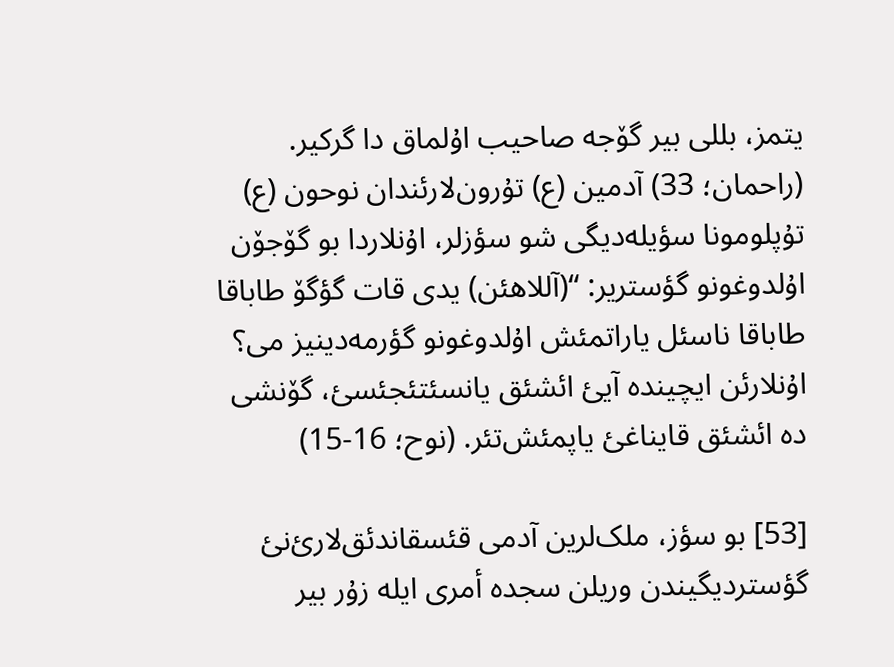یتمز، بللی بیر گۆجە صاحیب اۇلماق دا گرکیر. (راحمان؛ 33) آدمین (ع) تۇرون‌لارئندان نوحون (ع) تۇپلومونا سؤیلەدیگی شو سؤزلر، اۇنلاردا بو گۆجۆن اۇلدوغونو گؤستریر: “(آللاهئن) یدی قات گؤگۆ طاباقا طاباقا ناسئل یاراتمئش اۇلدوغونو گؤرمەدینیز می؟ اۇنلارئن ایچیندە آیئ ائشئق یانسئتئجئسئ، گۆنشی دە ائشئق قایناغئ یاپمئش‌تئر. (نوح؛ 16-15)

[53] بو سؤز، ملک‌لرین آدمی قئسقاندئق‌لارئ‌نئ گؤستردیگیندن وریلن سجدە أمری ایلە زۇر بیر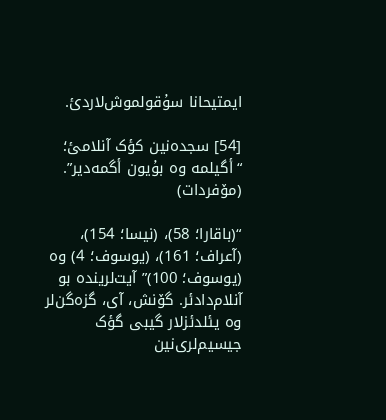ایمتیحانا سۇقولموش‌لاردئ.

[54] سجدەنین کؤک آنلامئ؛ “أگیلمە وە بۇیون أگمەدیر”. (مۆفردات)

“(باقارا؛ 58)، (نیسا؛ 154)، (آعراف؛ 161)، (یوسوف؛ 4) وە (یوسوف؛ 100)” آیت‌لریندە بو آنلام‌دادئر. گۆنش، آی، گزەگن‌لر وە یئلدئزلار گیبی گؤک جیسیم‌لری‌نین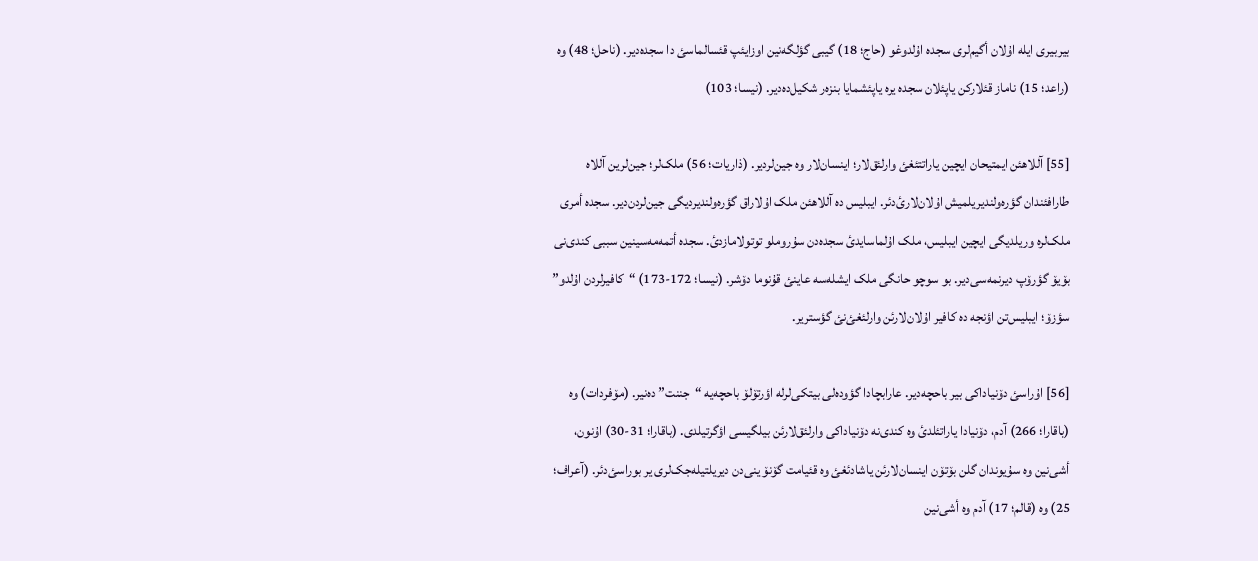بیربیری ایلە اۇلان أگیم‌لری سجدە اۇلدوغو (حاج؛ 18) گیبی گؤلگەنین اوزایئپ قئسالماسئ دا سجدەدیر. (ناحل؛ 48) وە (راعد؛ 15) ناماز قئلارکن یاپئلان سجدە یرە یاپئشمایا بنزەر شکیل‌دەدیر. (نیسا؛ 103)

[55] آللاهئن ایمتیحان ایچین یاراتتئغئ وارلئق‌لار؛ اینسان‌لار وە جین‌لردیر. (ذاریات؛ 56) ملک‌لر؛ جین‌لرین آللاە طارافئندان گؤرەولندیریلمیش اۇلان‌لارئ‌دئر. ایبلیس دە آللاهئن ملک اۇلاراق گؤرەولندیردیگی جین‌لردن‌دیر. سجدە أمری ملک‌لرە وریلدیگی ایچین ایبلیس، ملک اۇلماسایدئ سجدەدن سۇروملو توتولامازدئ. سجدە أتمەمەسینین سببی کندی‌نی بۆیۆ گؤرۆپ دیرنمەسی‌دیر. بو سوچو حانگی ملک ایشلەسە عاینئ قۇنوما دۆشر. (نیسا؛ 172-173) “کافیرلردن اۇلدو” سؤزۆ؛ ایبلیس‌تن اؤنجە دە کافیر اۇلان‌لارئن وارلئغئ‌نئ گؤستریر.

[56] اۇراسئ دۆنیاداکی بیر باحچەدیر. عارابچادا گؤودەلی بیتکی‌لرلە اؤرتۆلۆ باحچەیە “جننت” دەنیر. (مۆفردات) وە (باقارا؛ 266) آدم، دۆنیادا یاراتئلدئ وە کندی‌نە دۆنیاداکی وارلئق‌لارئن بیلگیسی اؤگرتیلدی. (باقارا؛ 31-30) اۇنون، أشی‌نین وە سۇیوندان گلن بۆتۆن اینسان‌لارئن یاشادئغئ وە قئیامت گۆنۆ ینی‌دن دیریلتیلەجک‌لری یر بوراسئ‌دئر. (آعراف؛ 25) وە (قالم؛ 17) آدم وە أشی‌نین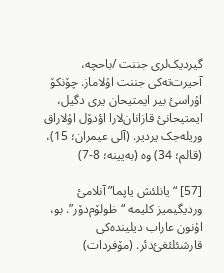گیردیک‌لری جننت /باحچە، آحیرت‌تەکی جننت اۇلاماز. چۆنکۆ اۇراسئ بیر ایمتیحان یری دگیل، ایمتیحانئ قازانان‌لارا اؤدۆل اۇلاراق وریلەجک یردیر. (آلی عیمران؛ 15)، (قالم؛ 34) وە (بەیینە؛ 8-7)

[57] “یانلئش یاپما” آنلامئ وردیگیمیز کلیمە “ظولۆم‌دۆر”. بو، اۇنون عاراب دیلیندەکی قارشئلئغئ‌دئر. (مۆفردات)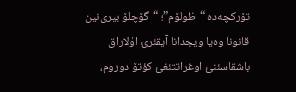تۆرکچەدە “ظولۆم”؛ “گۆچلۆ بیری‌نین قانونا وەیا ویجدانا آیقئرئ اۇلاراق باشقاسئنئ اوغراتتئغئ کؤتۆ دوروم،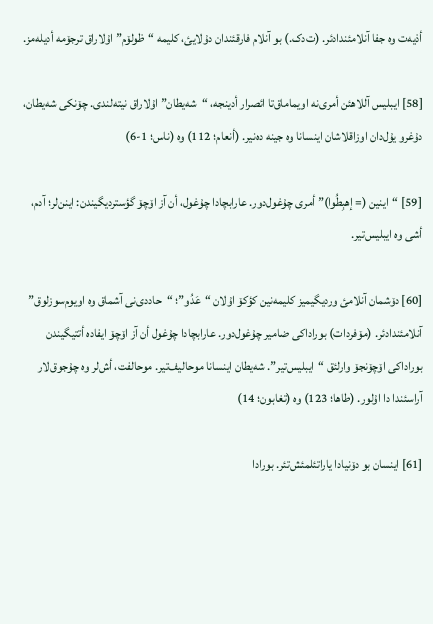أذیەت وە جفا آنلامئندادئر. (ت‌دک.) بو آنلام فارقئندان دۇلایئ، کلیمە “ظولۆم” اۇلاراق ترجۆمە أدیلەمز.

[58] ایبلیس آللاهئن أمری‌نە اویماماق‌تا ائصرار أدینجە، “شەیطان” اۇلاراق نیتەلندی. چۆنکی شەیطان، دۇغرو یۇل‌دان اوزاقلاشان اینسانا وە جینە دەنیر. (أنعام؛ 112) وە (ناس؛ 1-6)

[59] “اینین (= إهبِطُوا)” أمری چۇغول‌دور. عارابچادا چۇغول، أن آز اۆچۆ گؤستردیگیندن: اینن‌لر؛ آدم، أشی وە ایبلیس‌تیر.

[60] دۆشمان آنلامئ وردیگیمیز کلیمەنین کؤکۆ اۇلان “عَدُو”؛ “حاددی‌نی آشماق وە اویوم‌سوزلوق” آنلامئندادئر. (مۆفردات) بوراداکی ضامیر چۇغول‌دور. عارابچادا چۇغول أن آز اۆچۆ ایفادە أتتیگیندن بوراداکی اۆچۆنجۆ وارلئق “ایبلیس‌تیر”. شەیطان اینسانا موحالیف‌تیر. موحالفت، أش‌لر وە چۇجوق‌لار آراسئندا دا اۇلور. (طاها؛ 123) وە (تغابون؛ 14)

[61] اینسان بو دۆنیادا یاراتئلمئش‌تئر. بورادا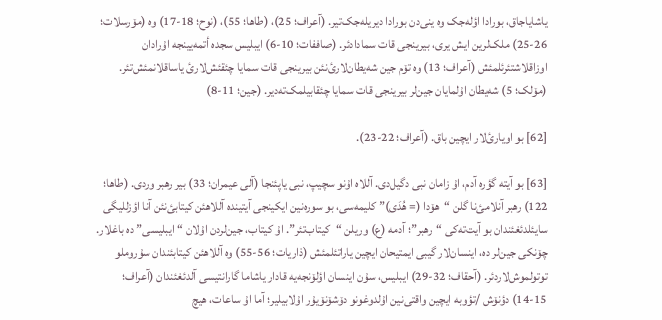یاشایاجاق، بورادا اؤلەجک وە ینی‌دن بورادا دیریلەجک‌تیر. (آعراف؛ 25)، (طاها؛ 55)، (نوح؛ 18-17) وە (مۆرسلات؛ 26-25) ملک‌لرین ایش یری، بیرینجی قات سمادادئر. (صاففات؛ 10-6) ایبلیس سجدە أتمەیینجە اۇرادان اوزاقلاشتئرئلمئش (آعراف؛ 13) وە تۆم جین شەیطان‌لارئ‌نئن بیرینجی قات سمایا چئقئش‌لارئ یاساقلانمئش‌تئر. (مۆلک؛ 5) شەیطان اۇلمایان جین‌لر بیرینجی قات سمایا چئقابیلمک‌تەدیر. (جین؛ 11-8)

[62] بو اویارئ‌لار ایچین باق. (آعراف؛ 22-23).

[63] بو آیتە گؤرە آدم، اۇ زامان نبی دگیل‌دی. آللاە اۇنو سچیپ، نبی یاپئنجا (آلی عیمران؛ 33) بیر رهبر وردی. (طاها؛ 122) رهبر آنلامئ‌نا گلن “هۆدا (= هُدَی)” کلیمەسی، بو سورەنین ایکینجی آیتیندە آللاهئن کیتابئ‌نئن آنا اؤزللیگی سایئلدئغئندان بو آیت‌تەکی “رهبر”؛ آدمە (ع) وریلن “کیتاب‌تئر”. اۇ کیتاب، جین‌لردن اۇلان “ایبلیسی” دە باغلار. چۆنکی جین‌لر دە، اینسان‌لار گیبی ایمتیحان ایچین یاراتئلمئش (ذاریات؛ 56-55) وە آللاهئن کیتابئندان سۇروملو توتولموش‌لاردئر. (آحقاف؛ 32-29) ایبلیس، سۇن اینسان اؤلۆنجەیە قادار یاشاما گارانتیسی آلدئغئندان (آعراف؛ 15-14) دؤنۆش /تؤوبە ایچین واقتی‌نین اۇلدوغونو دۆشۆنۆیۇر اۇلابیلیر؛ آما اۇ ساعات، هیچ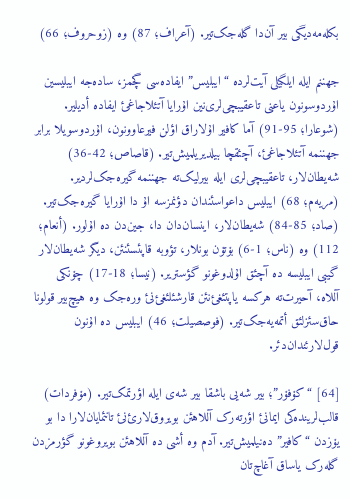بکلەمەدیگی بیر آن‌دا گلەجک‌تیر. (آعراف؛ 87) وە (زوحروف؛ 66)

جهننم ایلە ایلگیلی آیت‌لردە “ایبلیس” ایفادەسی گچمز، سادەجە ایبلیسین اۇردوسونون یاعنی تاعقیبچی‌لری‌نین اۇرایا آتئلاجاغئ ایفادە أدیلیر. (شوعارا؛ 95-91) آما کافیر اۇلاراق اؤلن فیرعاوونون، اۇردوسویلا برابر جهننمە آتئلاجاغئ، آچئقچا بیلدیریلمیش‌تیر. (قاصاص؛ 42-36) شەیطان‌لار، تاعقیبچی‌لری ایلە بیرلیک‌تە جهننمە گیرەجک‌لردیر. (مریەم؛ 68) ایبلیس داعواسئندان دؤنمزسە اۇ دا اۇرایا گیرەجک‌تیر. (صاد؛ 85-84) شەیطان‌لار، اینسان‌دان دا، جین‌دن دە اۇلور. (أنعام؛ 112) وە (ناس؛ 1-6) بۆتۆن بونلار، تؤوبە قاپئسئنئن، دیگر شەیطان‌لار گیبی ایبلیسە دە آچئق اۇلدوغونو گؤستریر. (نیسا؛ 18-17) چۆنکی آللاە، آحیرت‌تە هرکسە یاپتئغئ‌نئن قارشئلئغئ‌نئ ورەجک وە هیچ‌بیر قولونا حاق‌سئزلئق أتمەیەجک‌تیر. (فوصصیلت؛ 46) ایبلیس دە اۇنون قول‌لارئندان‌دئر.

[64] “کۆفۆر”؛ بیر شەیی باشقا بیر شەی ایلە اؤرتمک‌تیر. (مۆفردات) قالب‌لریندەکی ایمانئ اؤرتەرک آللاهئن بویروق‌لارئ‌نئ تانئمایان‌لارا دا بو یۆزدن “کافیر” دەنیلمیش‌تیر. آدم وە أشی دە آللاهئن بویروغونو گؤرمزدن گلەرک یاساق آغاچ‌تان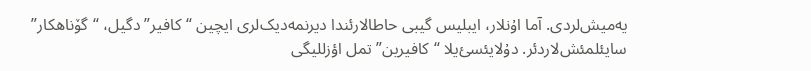یەمیش‌لردی. آما اۇنلار، ایبلیس گیبی حاطالارئندا دیرنمەدیک‌لری ایچین “کافیر” دگیل، “گۆناهکار” سایئلمئش‌لاردئر. دۇلایئسئ‌یلا “کافیرین” تمل اؤزللیگی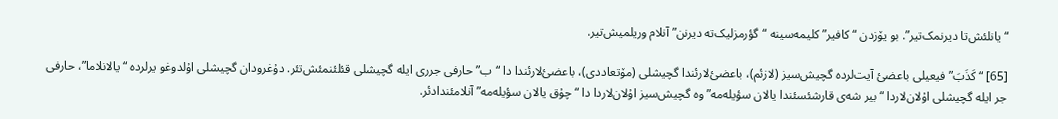“یانلئش‌تا دیرنمک‌تیر”. بو یۆزدن “کافیر” کلیمەسینە “گؤرمزلیک‌تە دیرنن” آنلام وریلمیش‌تیر.

[65] “کَذَبَ” فیعیلی باعضئ آیت‌لردە گچیش‌سیز (لازئم)، باعضئ‌لارئندا گچیشلی (مۆتعاددی)، باعضئ‌لارئندا دا “ب” حارفی جرری ایلە گچیشلی قئلئنمئش‌تئر. دۇغرودان گچیشلی اۇلدوغو یرلردە “یالانلاما”، حارفی جر ایلە گچیشلی اۇلان‌لاردا “بیر شەی قارشئسئندا یالان سؤیلەمە” وە گچیش‌سیز اۇلان‌لاردا دا “چۇق یالان سؤیلەمە” آنلامئندادئر.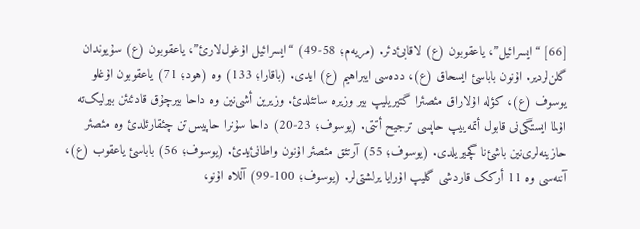[66] “ایسرائیل”، یاعقوبون (ع) لاقابئ‌دئر. (مریەم؛ 58-49) “ایسرائیل اۇغول‌لارئ”، یاعقوبون (ع) سۇیوندان گلن‌لردیر. اۇنون باباسئ ایسحاق (ع)، ددەسی ایبراهیم (ع) ایدی. (باقارا؛ 133) وە (هود؛ 71) یاعقوبون اۇغلو یوسوف (ع)، کؤلە اۇلاراق مئصئرا گتیریلیپ بیر وزیرە ساتئلدئ. وزیرین أشی‌نین وە داحا بیرچۇق قادئنئن بیرلیک‌تە اۇلما ایستگی‌نی قابول أتمەییپ حاپسی ترجیح أتتی. (یوسوف؛ 23-20) داحا سۇنرا حاپیس‌تن چئقارئلدئ وە مئصئر حازینەلری‌نین باشئ‌نا گچیریلدی. (یوسوف؛ 55) آرتئق مئصئر اۇنون واطانئ‌یدئ. (یوسوف؛ 56) باباسئ یاعقوب (ع)، آننەسی وە 11 أرکک قاردشی گلیپ اۇرایا یرلشتی‌لر. (یوسوف؛ 100-99) آللاە اۇنو،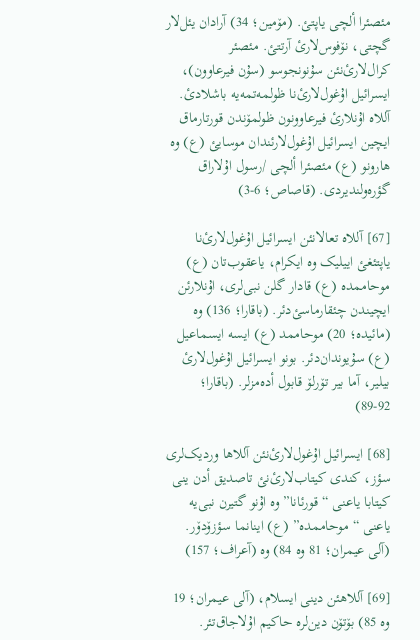مئصئرا ألچی یاپتئ. (مۆمین؛ 34) آرادان یئل‌لار گچتی، نۆفوس‌لارئ آرتتئ. مئصئر کرال‌لارئ‌نئن سۇنونجوسو (سۇن فیرعاوون)، ایسرائیل اۇغول‌لارئ‌نا ظولمەتمەیە باشلادئ. آللاە اۇنلارئ فیرعاوونون ظولمۆندن قورتارماق ایچین ایسرائیل اۇغول‌لارئندان موسایئ (ع) وە هارونو (ع) مئصئرا ألچی /رسول اۇلاراق گؤرەولندیردی. (قاصاص؛ 6-3)

[67] آللاە تعالانئن ایسرائیل اۇغول‌لارئ‌نا یاپتئغئ اییلیک وە ایکرام، یاعقوب‌تان (ع) موحاممدە (ع) قادار گلن نبی‌لری، اۇنلارئن ایچیندن چئقارماسئ‌دئر. (باقارا؛ 136) وە (مائیدە؛ 20) موحاممد (ع) ایسە ایسماعیل (ع) سۇیوندان‌دئر. بونو ایسرائیل اۇغول‌لارئ بیلیر، آما بیر تۆرلۆ قابول أدەمزلر. (باقارا؛ 92-89)

[68] ایسرائیل اۇغول‌لارئ‌نئن آللاها وردیک‌لری سؤز، کندی کیتاب‌لارئ‌نئ تاصدیق أدن ینی کیتابا یاعنی “قورئانا” وە اۇنو گتیرن نبی‌یە یاعنی “موحاممدە” (ع) اینانما سؤزۆدۆر. (آلی عیمران؛ 81 وە 84) وە (آعراف؛ 157)

[69] آللاهئن دینی ایسلام، (آلی عیمران؛ 19 وە 85) بۆتۆن دین‌لرە حاکیم اۇلاجاق‌تئر.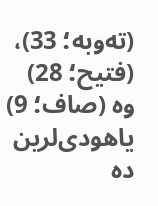(تەوبە؛ 33)، (فتیح؛ 28) وە (صاف؛ 9) یاهودی‌لرین دە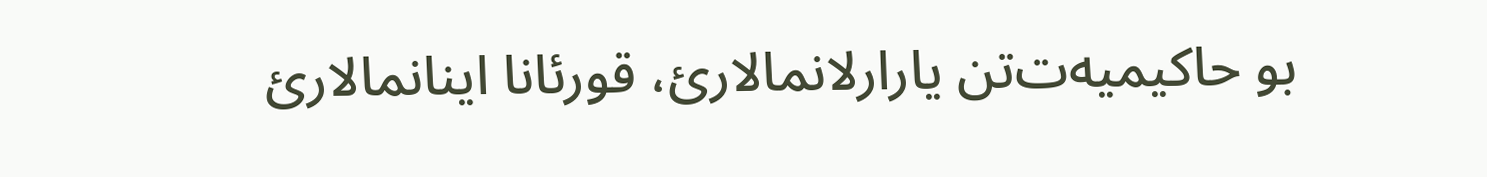بو حاکیمیەت‌تن یارارلانمالارئ، قورئانا اینانمالارئ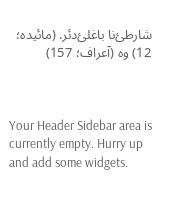شارطئ‌نا باغلئ‌دئر. (مائیدە؛ 12) وە (آعراف؛ 157)



Your Header Sidebar area is currently empty. Hurry up and add some widgets.